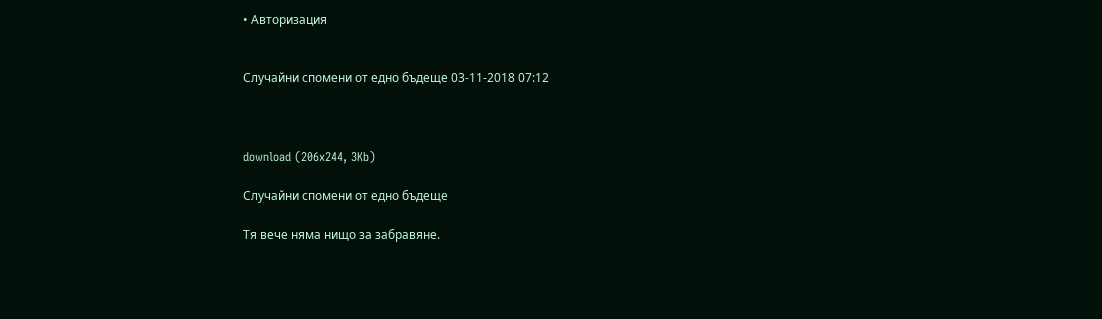• Авторизация


Случайни спомени от едно бъдеще 03-11-2018 07:12



download (206x244, 3Kb)

Случайни спомени от едно бъдеще

Тя вече няма нищо за забравяне.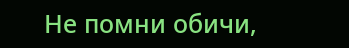Не помни обичи,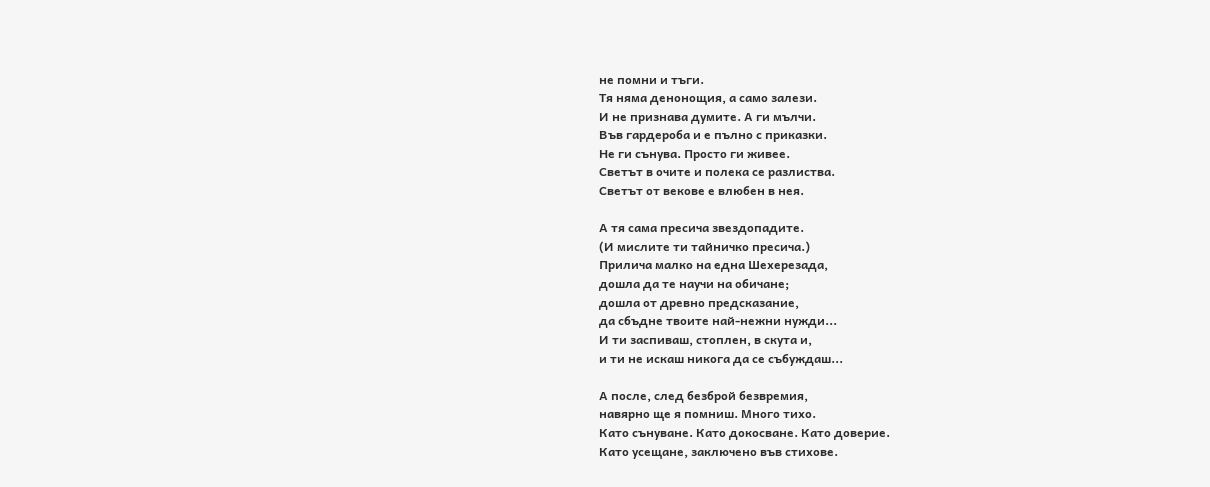не помни и тъги.
Тя няма денонощия, а само залези.
И не признава думите. А ги мълчи.
Във гардероба и е пълно с приказки.
Не ги сънува. Просто ги живее.
Светът в очите и полека се разлиства.
Светът от векове е влюбен в нея.

А тя сама пресича звездопадите.
(И мислите ти тайничко пресича.)
Прилича малко на една Шехерезада,
дошла да те научи на обичане;
дошла от древно предсказание,
да сбъдне твоите най-нежни нужди...
И ти заспиваш, стоплен, в скута и,
и ти не искаш никога да се събуждаш...

А после, след безброй безвремия,
навярно ще я помниш. Много тихо.
Като сънуване. Като докосване. Като доверие.
Като усещане, заключено във стихове.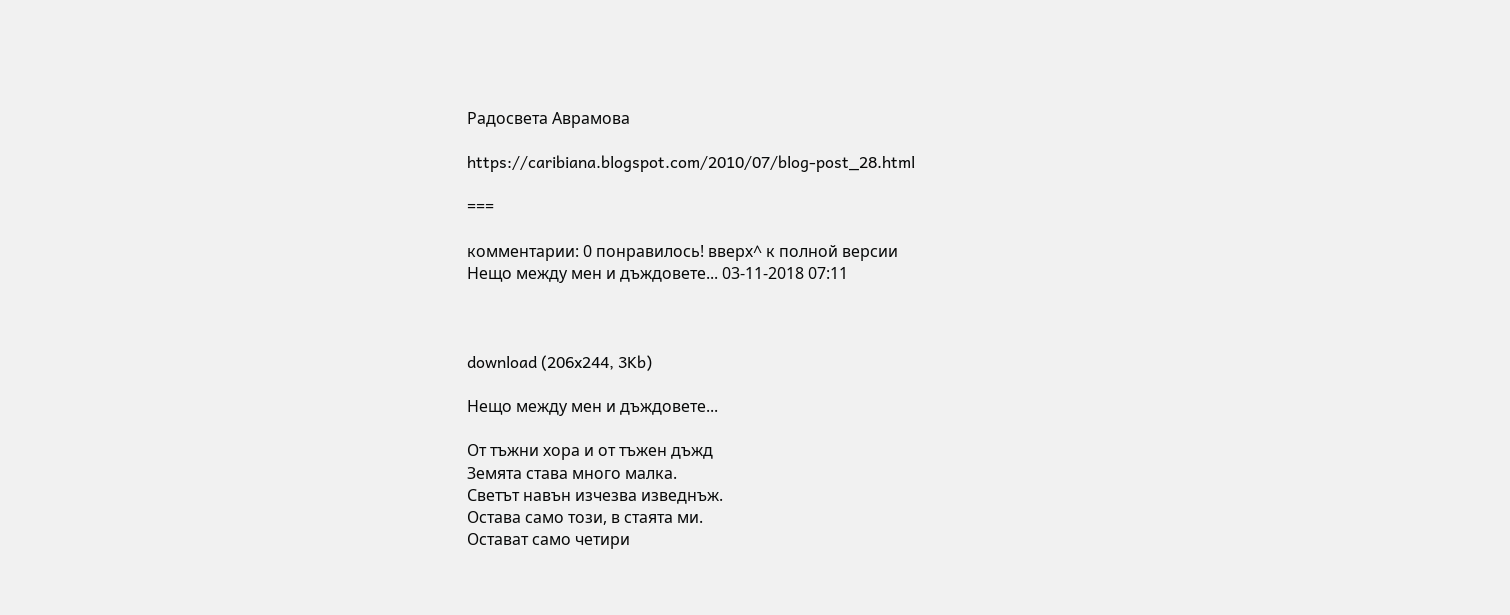Радосвета Аврамова

https://caribiana.blogspot.com/2010/07/blog-post_28.html

===

комментарии: 0 понравилось! вверх^ к полной версии
Нещо между мен и дъждовете... 03-11-2018 07:11



download (206x244, 3Kb)

Нещо между мен и дъждовете...

От тъжни хора и от тъжен дъжд
Земята става много малка.
Светът навън изчезва изведнъж.
Остава само този, в стаята ми.
Остават само четири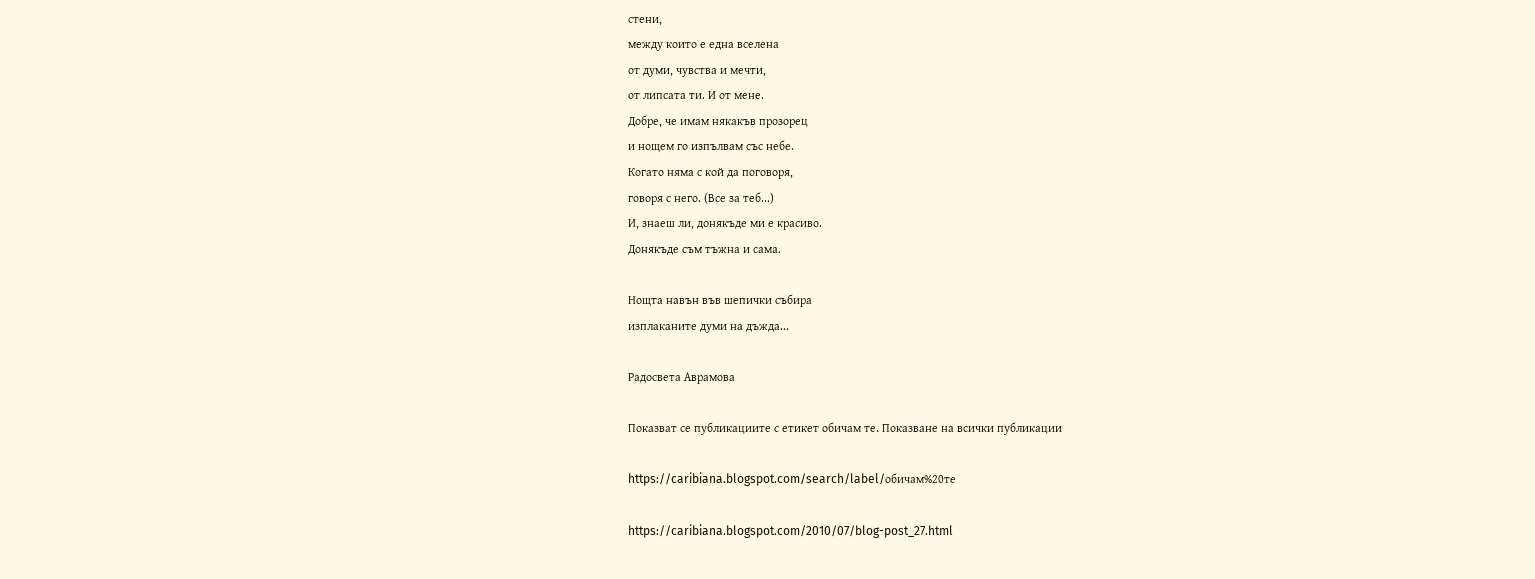стени,
между които е една вселена
от думи, чувства и мечти,
от липсата ти. И от мене.
Добре, че имам някакъв прозорец
и нощем го изпълвам със небе.
Когато няма с кой да поговоря,
говоря с него. (Все за теб...)
И, знаеш ли, донякъде ми е красиво.
Донякъде съм тъжна и сама.

Нощта навън във шепички събира
изплаканите думи на дъжда...

Радосвета Аврамова

Показват се публикациите с етикет обичам те. Показване на всички публикации

https://caribiana.blogspot.com/search/label/обичам%20те

https://caribiana.blogspot.com/2010/07/blog-post_27.html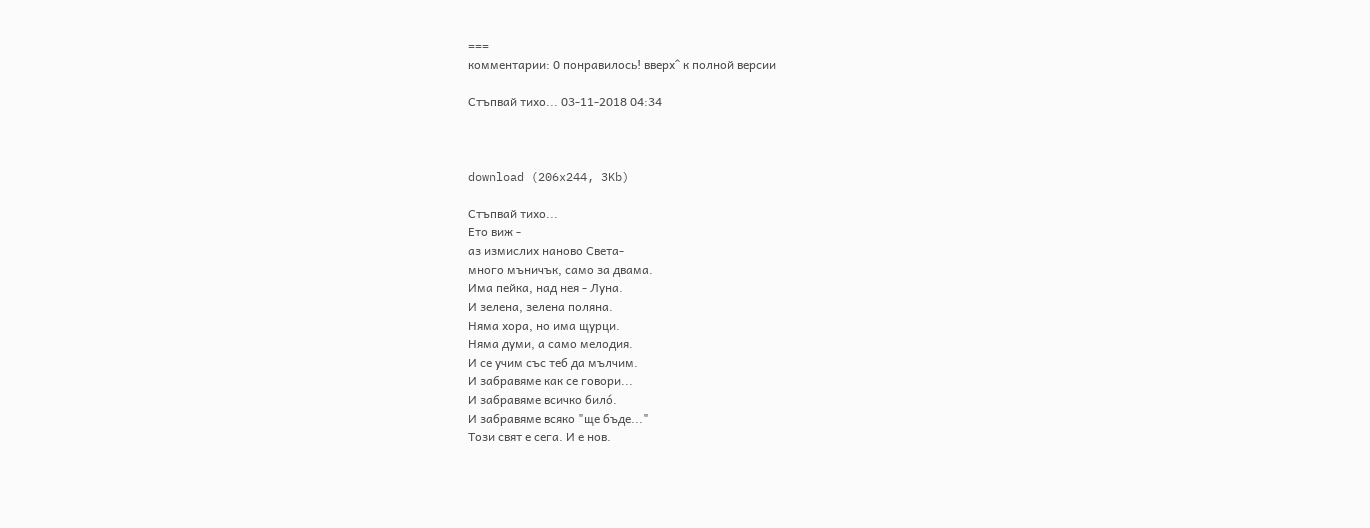===
комментарии: 0 понравилось! вверх^ к полной версии

Стъпвай тихо... 03-11-2018 04:34



download (206x244, 3Kb)

Стъпвай тихо...
Ето виж -
аз измислих наново Света-
много мъничък, само за двама.
Има пейка, над нея - Луна.
И зелена, зелена поляна.
Няма хора, но има щурци.
Няма думи, а само мелодия.
И се учим със теб да мълчим.
И забравяме как се говори...
И забравяме всичко билó.
И забравяме всяко "ще бъде..."
Този свят е сега. И е нов.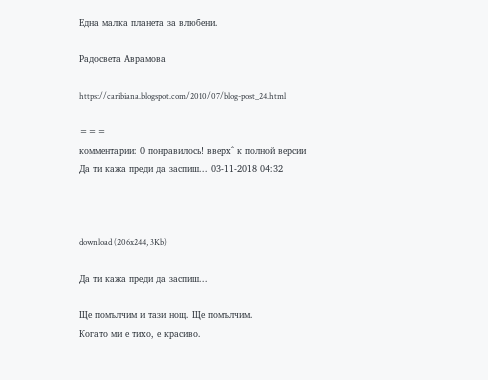Една малка планета за влюбени.

Радосвета Аврамова

https://caribiana.blogspot.com/2010/07/blog-post_24.html

===
комментарии: 0 понравилось! вверх^ к полной версии
Да ти кажа преди да заспиш... 03-11-2018 04:32



download (206x244, 3Kb)

Да ти кажа преди да заспиш...

Ще помълчим и тази нощ. Ще помълчим.
Когато ми е тихо, е красиво.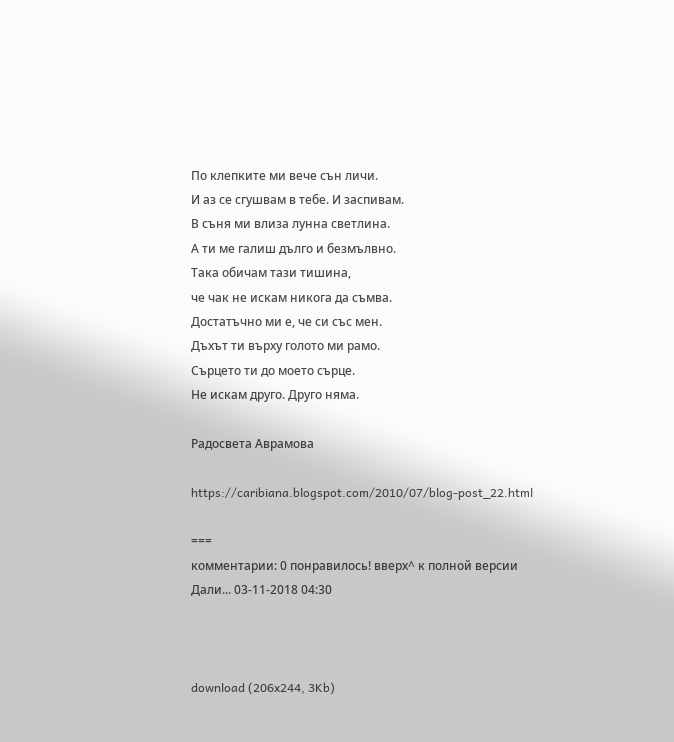По клепките ми вече сън личи.
И аз се сгушвам в тебе. И заспивам.
В съня ми влиза лунна светлина.
А ти ме галиш дълго и безмълвно.
Така обичам тази тишина,
че чак не искам никога да съмва.
Достатъчно ми е, че си със мен.
Дъхът ти върху голото ми рамо.
Сърцето ти до моето сърце.
Не искам друго. Друго няма.

Радосвета Аврамова

https://caribiana.blogspot.com/2010/07/blog-post_22.html

===
комментарии: 0 понравилось! вверх^ к полной версии
Дали... 03-11-2018 04:30



download (206x244, 3Kb)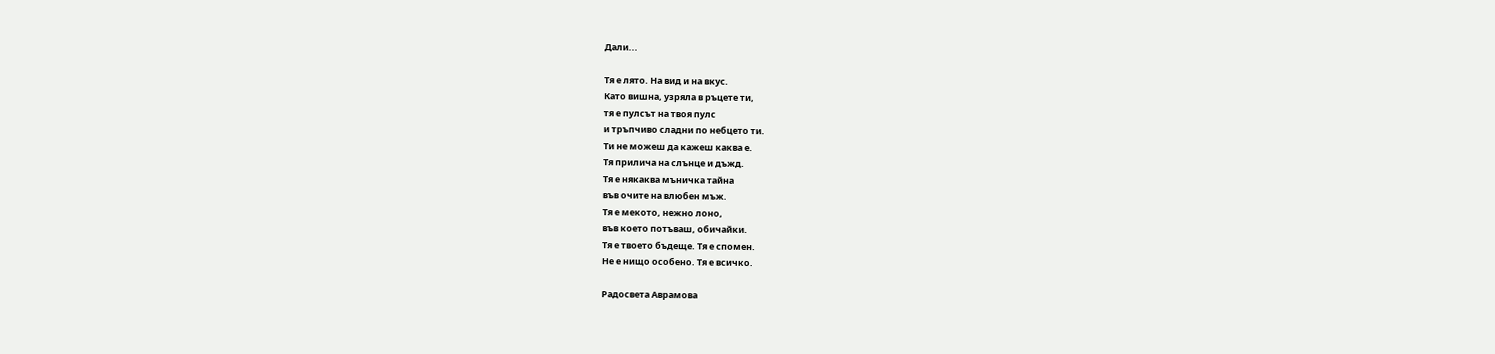Дали...

Тя е лято. На вид и на вкус.
Като вишна, узряла в ръцете ти,
тя е пулсът на твоя пулс
и тръпчиво сладни по небцето ти.
Ти не можеш да кажеш каква е.
Тя прилича на слънце и дъжд.
Тя е някаква мъничка тайна
във очите на влюбен мъж.
Тя е мекото, нежно лоно,
във което потъваш, обичайки.
Тя е твоето бъдеще. Тя е спомен.
Не е нищо особено. Тя е всичко.

Радосвета Аврамова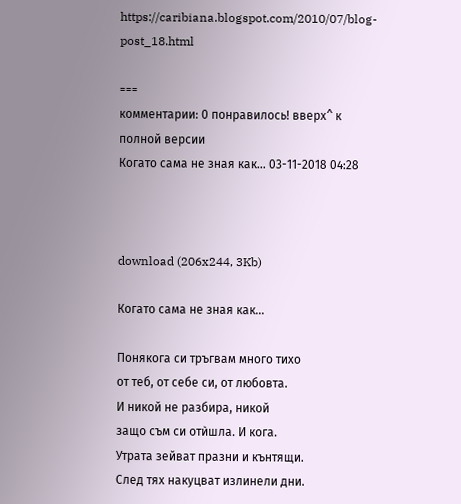https://caribiana.blogspot.com/2010/07/blog-post_18.html

===
комментарии: 0 понравилось! вверх^ к полной версии
Когато сама не зная как... 03-11-2018 04:28



download (206x244, 3Kb)

Когато сама не зная как...

Понякога си тръгвам много тихо
от теб, от себе си, от любовта.
И никой не разбира, никой
защо съм си отѝшла. И кога.
Утрата зейват празни и кънтящи.
След тях накуцват излинели дни.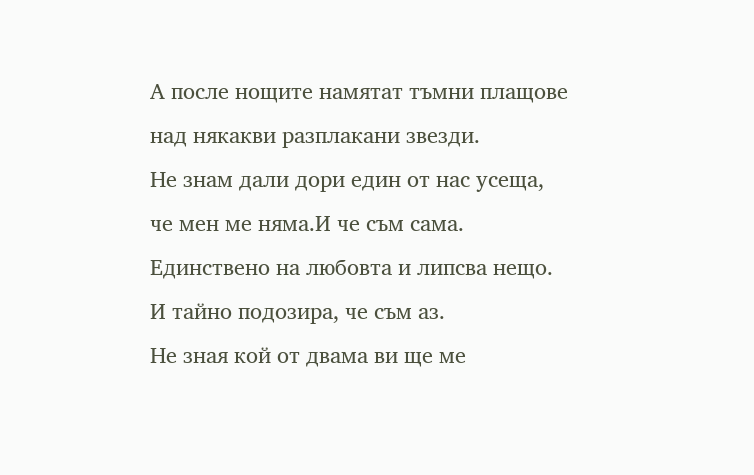А после нощите намятат тъмни плащове
над някакви разплакани звезди.
Не знам дали дори един от нас усеща,
че мен ме няма.И че съм сама.
Единствено на любовта и липсва нещо.
И тайно подозира, че съм аз.
Не зная кой от двама ви ще ме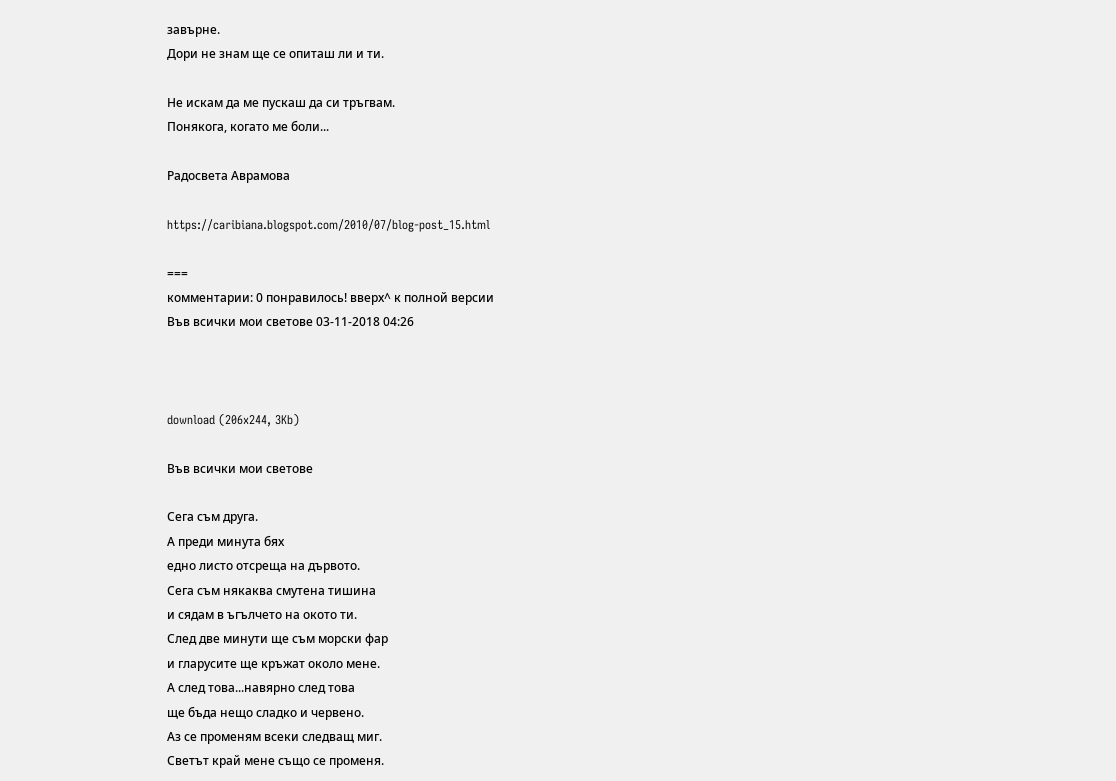завърне.
Дори не знам ще се опиташ ли и ти.

Не искам да ме пускаш да си тръгвам.
Понякога, когато ме боли...

Радосвета Аврамова

https://caribiana.blogspot.com/2010/07/blog-post_15.html

===
комментарии: 0 понравилось! вверх^ к полной версии
Във всички мои светове 03-11-2018 04:26



download (206x244, 3Kb)

Във всички мои светове

Сега съм друга.
А преди минута бях
едно листо отсреща на дървото.
Сега съм някаква смутена тишина
и сядам в ъгълчето на окото ти.
След две минути ще съм морски фар
и гларусите ще кръжат около мене.
А след това...навярно след това
ще бъда нещо сладко и червено.
Аз се променям всеки следващ миг.
Светът край мене също се променя.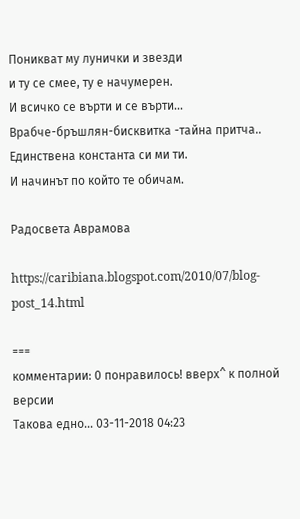Поникват му лунички и звезди
и ту се смее, ту е начумерен.
И всичко се върти и се върти...
Врабче-бръшлян-бисквитка -тайна притча..
Единствена константа си ми ти.
И начинът по който те обичам.

Радосвета Аврамова

https://caribiana.blogspot.com/2010/07/blog-post_14.html

===
комментарии: 0 понравилось! вверх^ к полной версии
Такова едно... 03-11-2018 04:23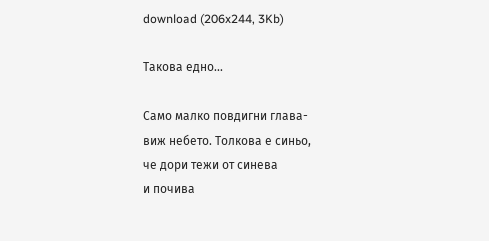download (206x244, 3Kb)

Такова едно...

Само малко повдигни глава-
виж небето. Толкова е синьо,
че дори тежи от синева
и почива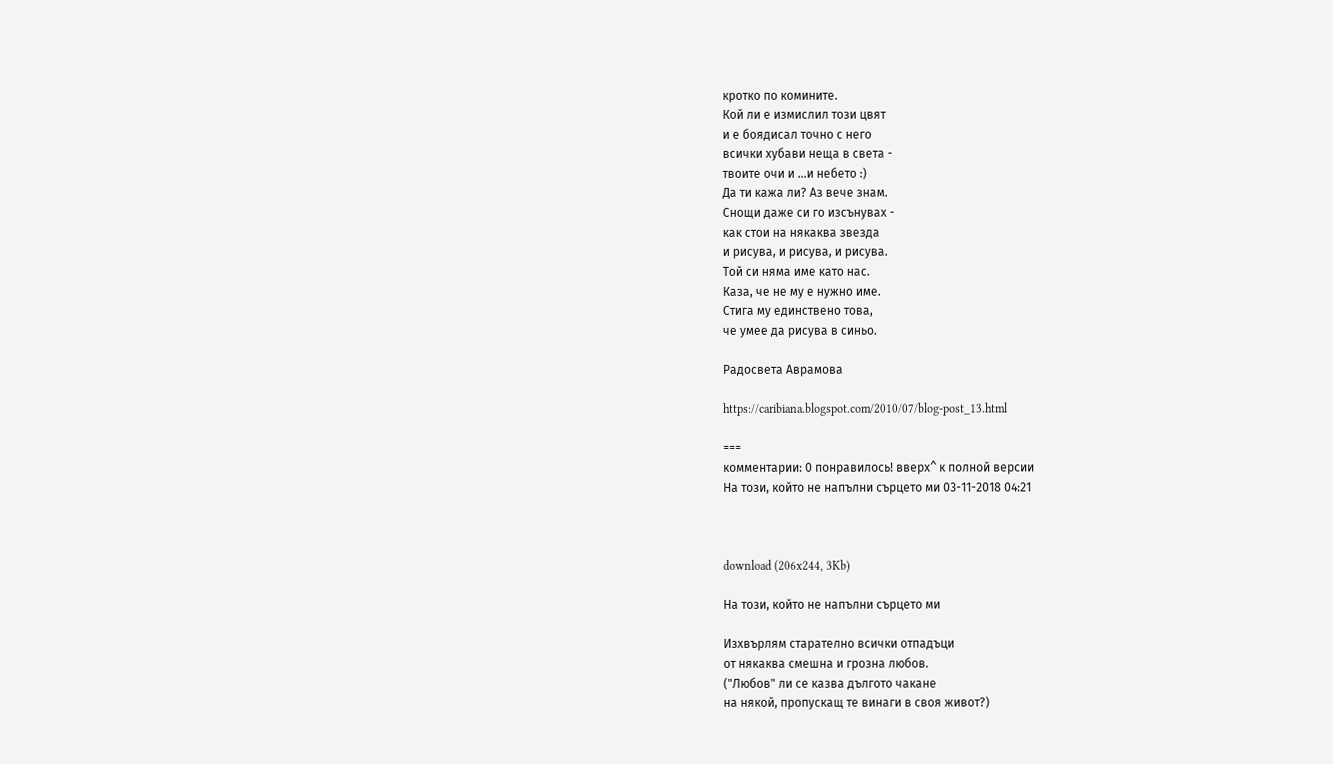кротко по комините.
Кой ли е измислил този цвят
и е боядисал точно с него
всички хубави неща в света -
твоите очи и ...и небето :)
Да ти кажа ли? Аз вече знам.
Снощи даже си го изсънувах -
как стои на някаква звезда
и рисува, и рисува, и рисува.
Той си няма име като нас.
Каза, че не му е нужно име.
Стига му единствено това,
че умее да рисува в синьо.

Радосвета Аврамова

https://caribiana.blogspot.com/2010/07/blog-post_13.html

===
комментарии: 0 понравилось! вверх^ к полной версии
На този, който не напълни сърцето ми 03-11-2018 04:21



download (206x244, 3Kb)

На този, който не напълни сърцето ми

Изхвърлям старателно всички отпадъци
от някаква смешна и грозна любов.
("Любов" ли се казва дългото чакане
на някой, пропускащ те винаги в своя живот?)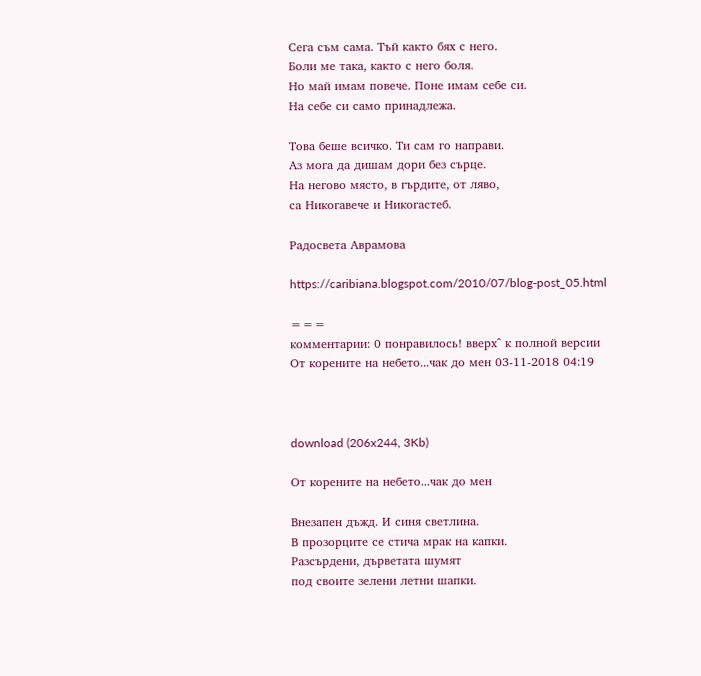Сега съм сама. Тъй както бях с него.
Боли ме така, както с него боля.
Но май имам повече. Поне имам себе си.
На себе си само принадлежа.

Това беше всичко. Ти сам го направи.
Аз мога да дишам дори без сърце.
На негово място, в гърдите, от ляво,
са Никогавече и Никогастеб.

Радосвета Аврамова

https://caribiana.blogspot.com/2010/07/blog-post_05.html

===
комментарии: 0 понравилось! вверх^ к полной версии
От корените на небето...чак до мен 03-11-2018 04:19



download (206x244, 3Kb)

От корените на небето...чак до мен

Внезапен дъжд. И синя светлина.
В прозорците се стича мрак на капки.
Разсърдени, дърветата шумят
под своите зелени летни шапки.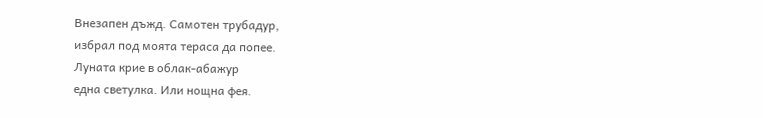Внезапен дъжд. Самотен трубадур,
избрал под моята тераса да попее.
Луната крие в облак-абажур
една светулка. Или нощна фея.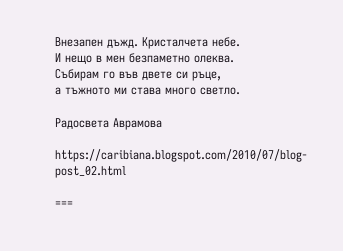Внезапен дъжд. Кристалчета небе.
И нещо в мен безпаметно олеква.
Събирам го във двете си ръце,
а тъжното ми става много светло.

Радосвета Аврамова

https://caribiana.blogspot.com/2010/07/blog-post_02.html

===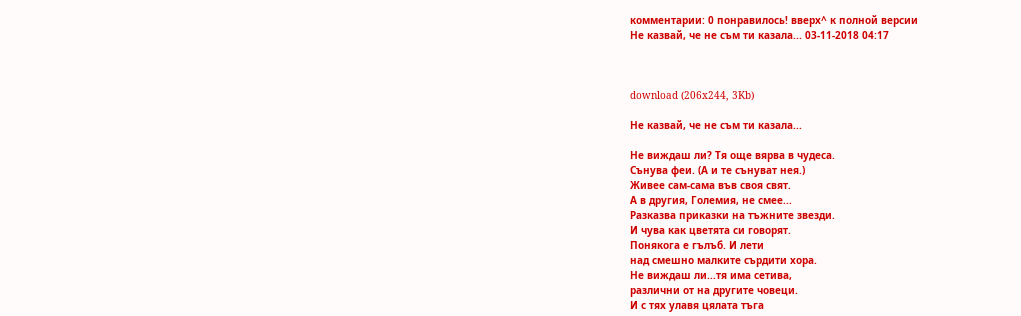комментарии: 0 понравилось! вверх^ к полной версии
Не казвай, че не съм ти казала... 03-11-2018 04:17



download (206x244, 3Kb)

Не казвай, че не съм ти казала...

Не виждаш ли? Тя още вярва в чудеса.
Сънува феи. (А и те сънуват нея.)
Живее сам-сама във своя свят.
А в другия, Големия, не смее...
Разказва приказки на тъжните звезди.
И чува как цветята си говорят.
Понякога е гълъб. И лети
над смешно малките сърдити хора.
Не виждаш ли...тя има сетива,
различни от на другите човеци.
И с тях улавя цялата тъга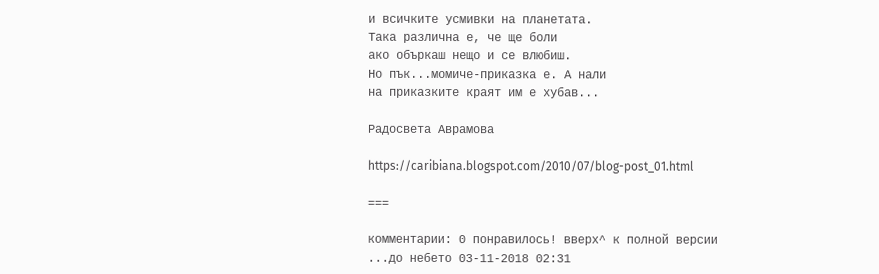и всичките усмивки на планетата.
Така различна е, че ще боли
ако объркаш нещо и се влюбиш.
Но пък...момиче-приказка е. А нали
на приказките краят им е хубав...

Радосвета Аврамова

https://caribiana.blogspot.com/2010/07/blog-post_01.html

===

комментарии: 0 понравилось! вверх^ к полной версии
...до небето 03-11-2018 02:31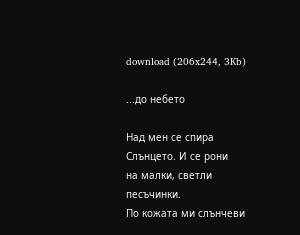download (206x244, 3Kb)

...до небето

Над мен се спира Слънцето. И се рони
на малки, светли песъчинки.
По кожата ми слънчеви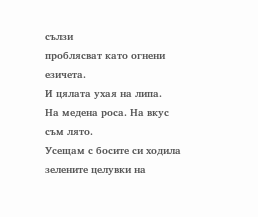сълзи
проблясват като огнени езичета.
И цялата ухая на липа.
На медена роса. На вкус съм лято.
Усещам с босите си ходила
зелените целувки на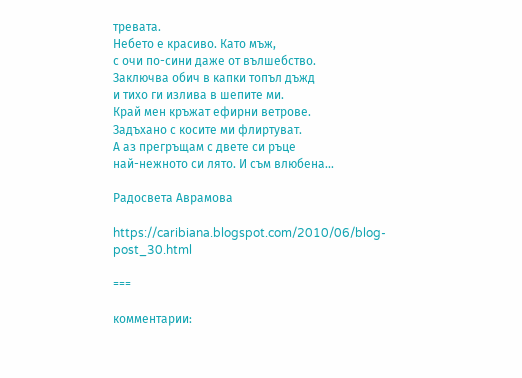тревата.
Небето е красиво. Като мъж,
с очи по-сини даже от вълшебство.
Заключва обич в капки топъл дъжд
и тихо ги излива в шепите ми.
Край мен кръжат ефирни ветрове.
Задъхано с косите ми флиртуват.
А аз прегръщам с двете си ръце
най-нежното си лято. И съм влюбена...

Радосвета Аврамова

https://caribiana.blogspot.com/2010/06/blog-post_30.html

===

комментарии: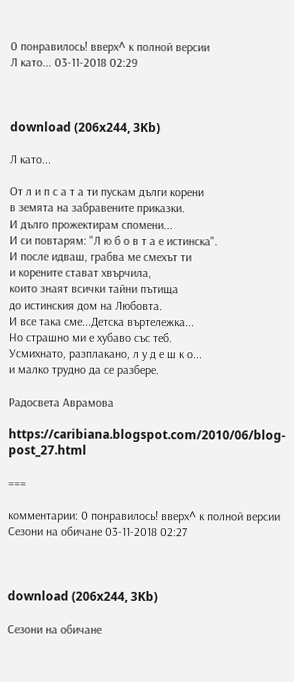0 понравилось! вверх^ к полной версии
Л като... 03-11-2018 02:29



download (206x244, 3Kb)

Л като...

От л и п с а т а ти пускам дълги корени
в земята на забравените приказки.
И дълго прожектирам спомени...
И си повтарям: "Л ю б о в т а е истинска".
И после идваш, грабва ме смехът ти
и корените стават хвърчила,
които знаят всички тайни пътища
до истинския дом на Любовта.
И все така сме...Детска въртележка...
Но страшно ми е хубаво със теб.
Усмихнато, разплакано, л у д е ш к о...
и малко трудно да се разбере.

Радосвета Аврамова

https://caribiana.blogspot.com/2010/06/blog-post_27.html

===

комментарии: 0 понравилось! вверх^ к полной версии
Сезони на обичане 03-11-2018 02:27



download (206x244, 3Kb)

Сезони на обичане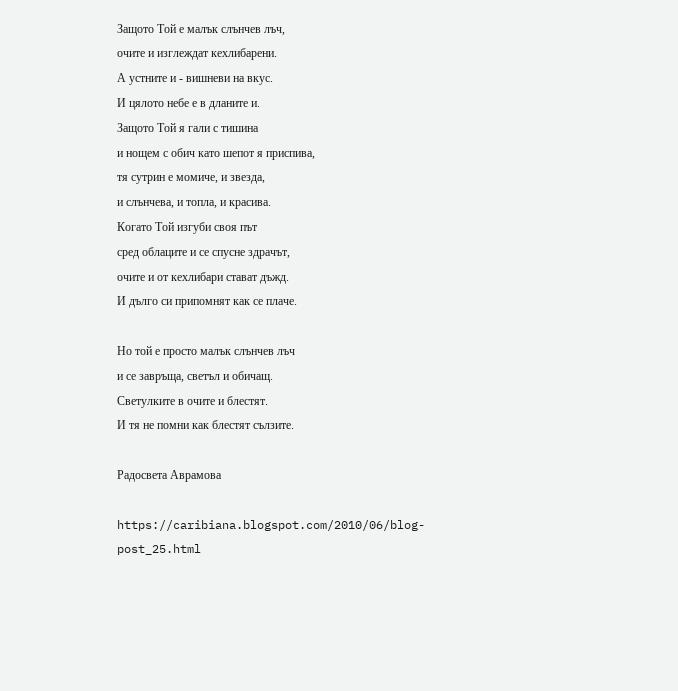Защото Той е малък слънчев лъч,
очите и изглеждат кехлибарени.
А устните и - вишневи на вкус.
И цялото небе е в дланите и.
Защото Той я гали с тишина
и нощем с обич като шепот я приспива,
тя сутрин е момиче, и звезда,
и слънчева, и топла, и красива.
Когато Tой изгуби своя път
сред облаците и се спусне здрачът,
очите и от кехлибари стават дъжд.
И дълго си припомнят как се плаче.

Но той е просто малък слънчев лъч
и се завръща, светъл и обичащ.
Светулките в очите и блестят.
И тя не помни как блестят сълзите.

Радосвета Аврамова

https://caribiana.blogspot.com/2010/06/blog-post_25.html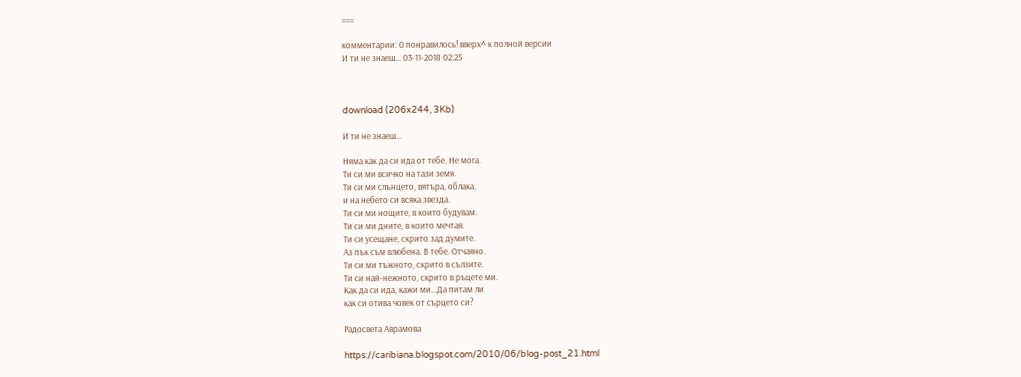===

комментарии: 0 понравилось! вверх^ к полной версии
И ти не знаеш... 03-11-2018 02:25



download (206x244, 3Kb)

И ти не знаеш...

Няма как да си ида от тебе. Не мога.
Ти си ми всичко на тази земя.
Ти си ми слънцето, вятъра, облака,
и на небето си всяка звезда.
Ти си ми нощите, в които будувам.
Ти си ми дните, в които мечтая.
Ти си усещане, скрито зад думите.
Аз пък съм влюбена. В тебе. Отчаяно.
Ти си ми тъжното, скрито в сълзите.
Ти си най-нежното, скрито в ръцете ми.
Как да си ида, кажи ми...Да питам ли
как си отива човек от сърцето си?

Радосвета Аврамова

https://caribiana.blogspot.com/2010/06/blog-post_21.html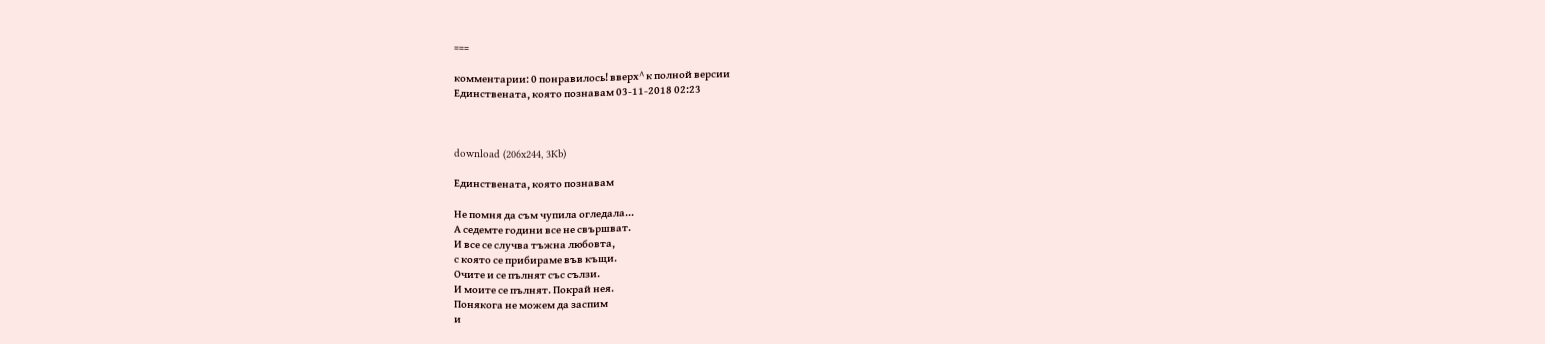===

комментарии: 0 понравилось! вверх^ к полной версии
Единствената, която познавам 03-11-2018 02:23



download (206x244, 3Kb)

Единствената, която познавам

Не помня да съм чупила огледала...
А седемте години все не свършват.
И все се случва тъжна любовта,
с която се прибираме във къщи.
Очите и се пълнят със сълзи.
И моите се пълнят. Покрай нея.
Понякога не можем да заспим
и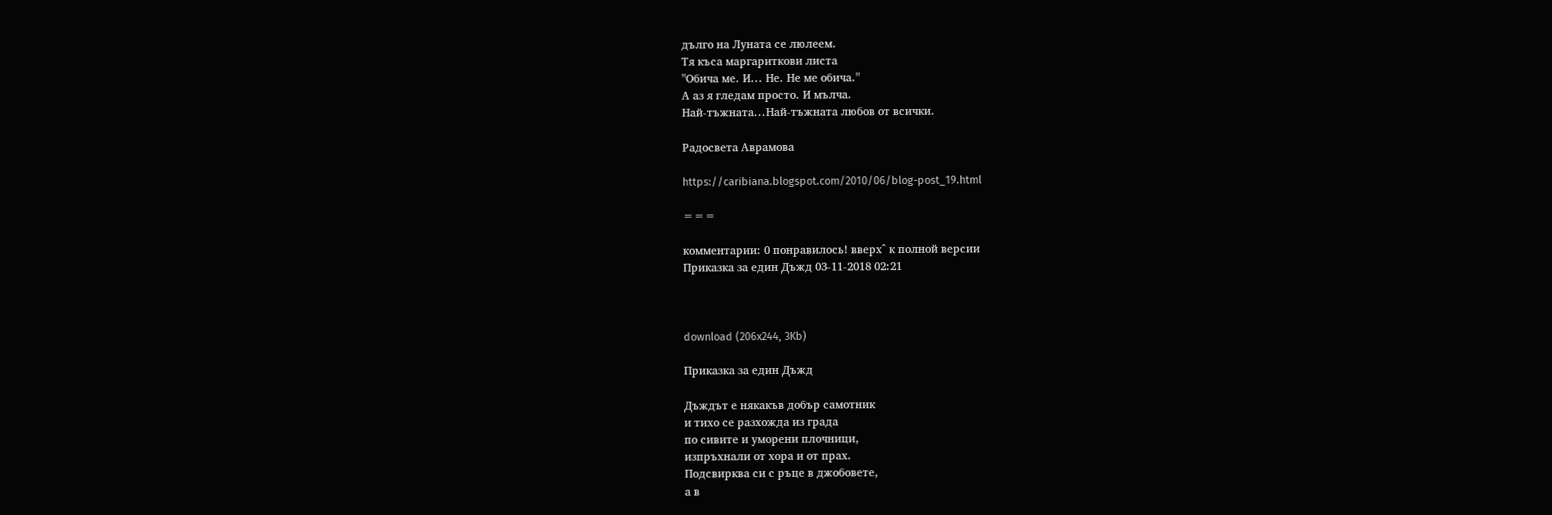дълго на Луната се люлеем.
Тя къса маргариткови листа
"Обича ме. И... Не. Не ме обича."
А аз я гледам просто. И мълча.
Най-тъжната...Най-тъжната любов от всички.

Радосвета Аврамова

https://caribiana.blogspot.com/2010/06/blog-post_19.html

===

комментарии: 0 понравилось! вверх^ к полной версии
Приказка за един Дъжд 03-11-2018 02:21



download (206x244, 3Kb)

Приказка за един Дъжд

Дъждът е някакъв добър самотник
и тихо се разхожда из града
по сивите и уморени плочници,
изпръхнали от хора и от прах.
Подсвирква си с ръце в джобовете,
а в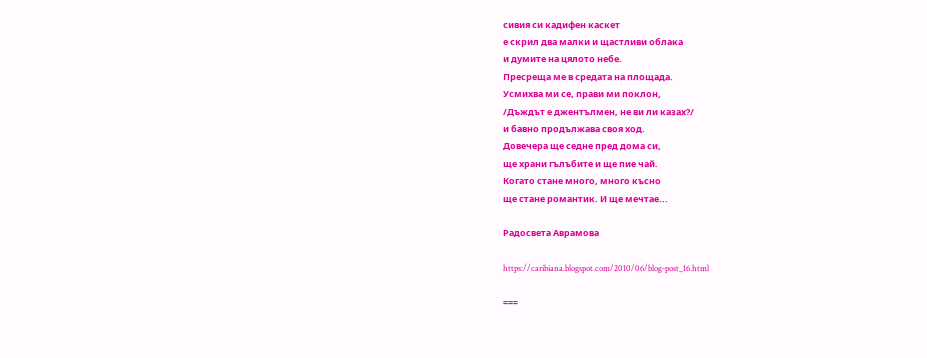сивия си кадифен каскет
е скрил два малки и щастливи облака
и думите на цялото небе.
Пресреща ме в средата на площада.
Усмихва ми се, прави ми поклон,
/Дъждът е джентълмен, не ви ли казах?/
и бавно продължава своя ход.
Довечера ще седне пред дома си,
ще храни гълъбите и ще пие чай.
Когато стане много, много късно
ще стане романтик. И ще мечтае...

Радосвета Аврамова

https://caribiana.blogspot.com/2010/06/blog-post_16.html

===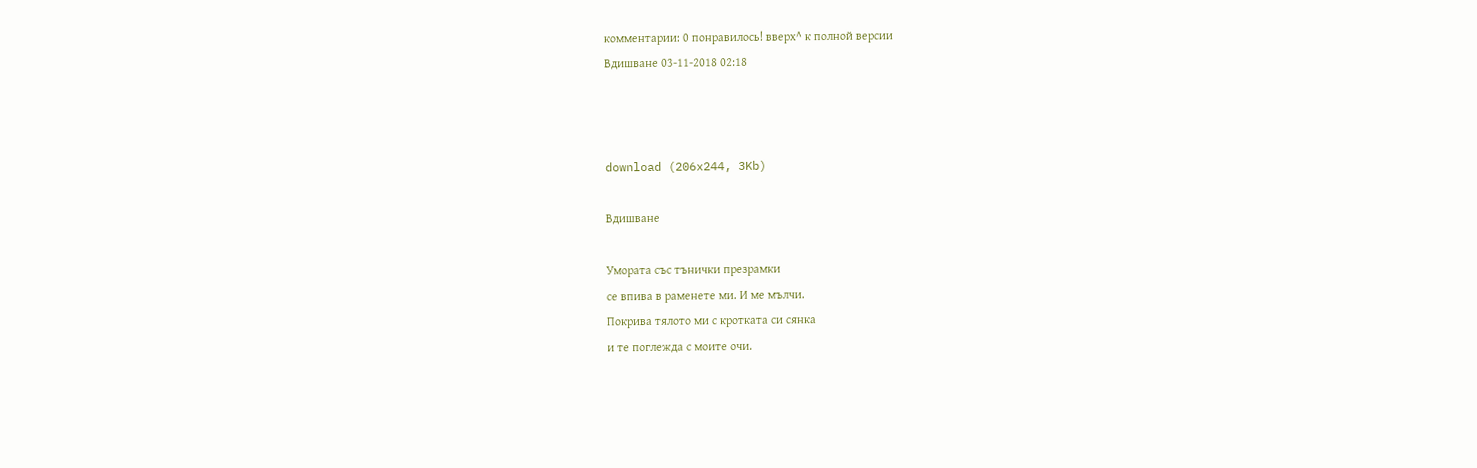комментарии: 0 понравилось! вверх^ к полной версии
Вдишване 03-11-2018 02:18



download (206x244, 3Kb)

Вдишване

Умората със тънички презрамки
се впива в раменете ми. И ме мълчи.
Покрива тялото ми с кротката си сянка
и те поглежда с моите очи.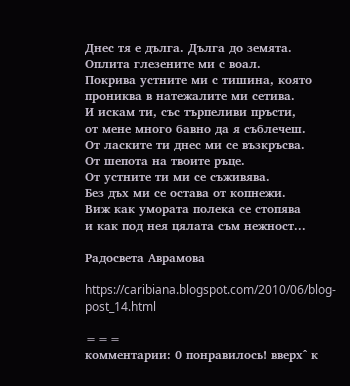Днес тя е дълга. Дълга до земята.
Оплита глезените ми с воал.
Покрива устните ми с тишина, която
прониква в натежалите ми сетива.
И искам ти, със търпеливи пръсти,
от мене много бавно да я съблечеш.
От ласките ти днес ми се възкръсва.
От шепота на твоите ръце.
От устните ти ми се съживява.
Без дъх ми се остава от копнежи.
Виж как умората полека се стопява
и как под нея цялата съм нежност...

Радосвета Аврамова

https://caribiana.blogspot.com/2010/06/blog-post_14.html

===
комментарии: 0 понравилось! вверх^ к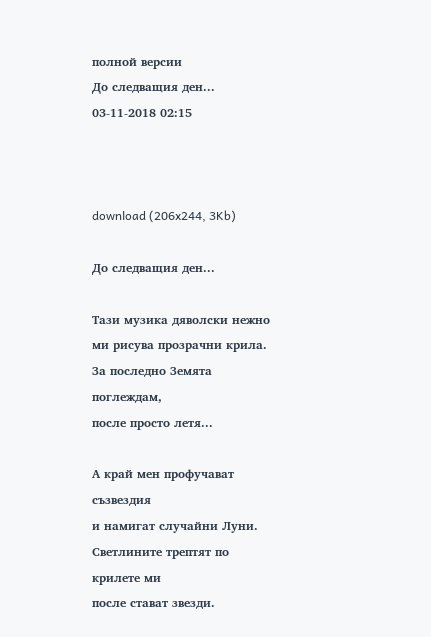полной версии
До следващия ден... 03-11-2018 02:15



download (206x244, 3Kb)

До следващия ден...

Тази музика дяволски нежно
ми рисува прозрачни крила.
За последно Земята поглеждам,
после просто летя...

А край мен профучават съзвездия
и намигат случайни Луни.
Светлините трептят по крилете ми
после стават звезди.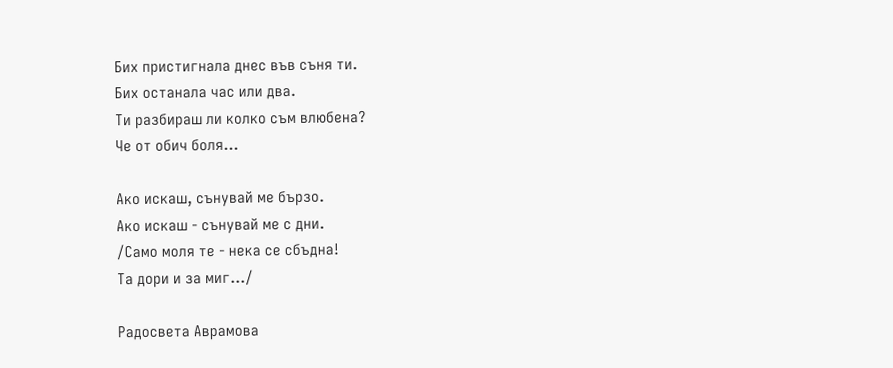Бих пристигнала днес във съня ти.
Бих останала час или два.
Ти разбираш ли колко съм влюбена?
Че от обич боля...

Ако искаш, сънувай ме бързо.
Ако искаш - сънувай ме с дни.
/Само моля те - нека се сбъдна!
Та дори и за миг.../

Радосвета Аврамова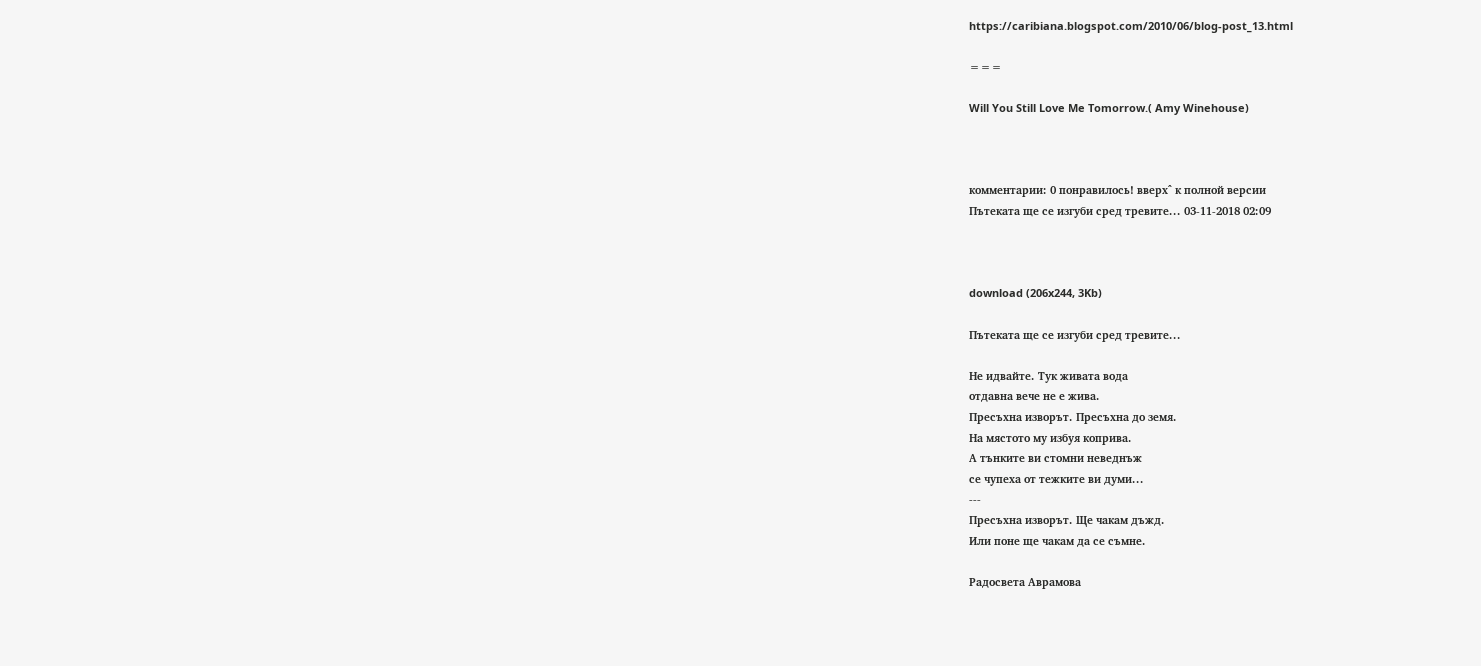https://caribiana.blogspot.com/2010/06/blog-post_13.html

===

Will You Still Love Me Tomorrow.( Amy Winehouse)



комментарии: 0 понравилось! вверх^ к полной версии
Пътеката ще се изгуби сред тревите... 03-11-2018 02:09



download (206x244, 3Kb)

Пътеката ще се изгуби сред тревите...

Не идвайте. Тук живата вода
отдавна вече не е жива.
Пресъхна изворът. Пресъхна до земя.
На мястото му избуя коприва.
А тънките ви стомни неведнъж
се чупеха от тежките ви думи...
---
Пресъхна изворът. Ще чакам дъжд.
Или поне ще чакам да се съмне.

Радосвета Аврамова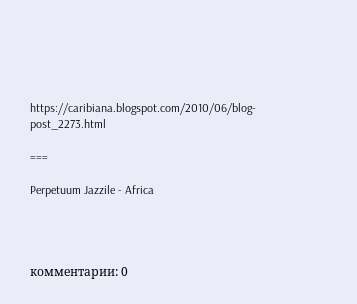https://caribiana.blogspot.com/2010/06/blog-post_2273.html

===

Perpetuum Jazzile - Africa




комментарии: 0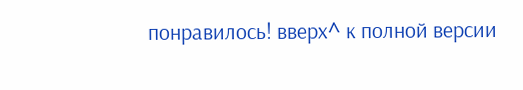понравилось! вверх^ к полной версии